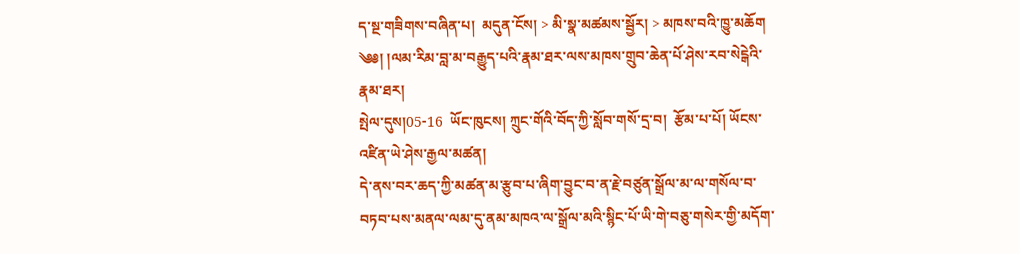ད་སྔ་གཟིགས་བཞིན་པ།  མདུན་ངོས། > མི་སྣ་མཚམས་སྦྱོར། > མཁས་བའི་ཁྱུ་མཆོག
༄༅། །ལམ་རིམ་བླ་མ་བརྒྱུད་པའི་རྣམ་ཐར་ལས་མཁས་གྲུབ་ཆེན་པོ་ཤེས་རབ་སེངྒེའི་རྣམ་ཐར།
སྤེལ་དུས།05-16  ཡོང་ཁུངས། ཀྲུང་གོའི་བོད་ཀྱི་སློབ་གསོ་དྲ་བ།  རྩོམ་པ་པོ། ཡོངས་འཛིན་ཡེ་ཤེས་རྒྱལ་མཚན།
དེ་ནས་བར་ཆད་ཀྱི་མཚན་མ་རྩུབ་པ་ཞིག་བྱུང་བ་ན་རྗེ་བཙུན་སྒྲོལ་མ་ལ་གསོལ་བ་བཏབ་པས་མནལ་ལམ་དུ་ནམ་མཁའ་ལ་སྒྲོལ་མའི་སྙིང་པོ་ཡི་གེ་བཅུ་གསེར་གྱི་མདོག་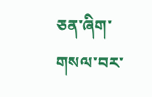ཅན་ཞིག་གསལ་བར་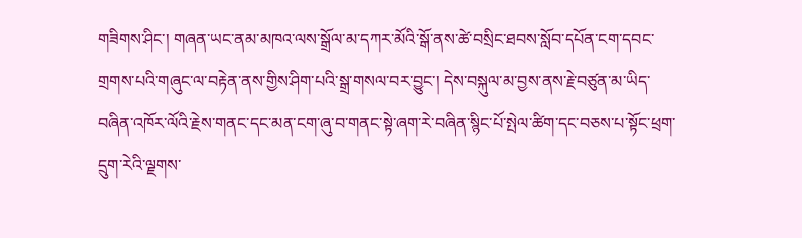གཟིགས་ཤིང་། གཞན་ཡང་ནམ་མཁའ་ལས་སྒྲོལ་མ་དཀར་མོའི་སྒོ་ནས་ཚེ་བསྲིང་ཐབས་སློབ་དཔོན་ངག་དབང་གྲགས་པའི་གཞུང་ལ་བརྟེན་ནས་གྱིས་ཤིག་པའི་སྒྲ་གསལ་བར་བྱུང་། དེས་བསྐུལ་མ་བྱས་ནས་རྗེ་བཙུན་མ་ཡིད་བཞིན་འཁོར་ལོའི་རྗེས་གནང་དང་མན་ངག་ཞུ་བ་གནང་སྟེ་ཞག་རེ་བཞིན་སྙིང་པོ་སྤེལ་ཚིག་དང་བཅས་པ་སྟོང་ཕྲག་དྲུག་རེའི་ལྗགས་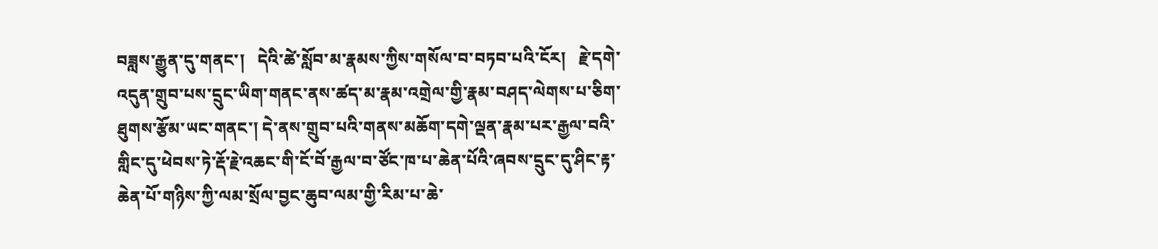བཟླས་རྒྱུན་དུ་གནང་།   དེའི་ཚེ་སློབ་མ་རྣམས་ཀྱིས་གསོལ་བ་བཏབ་པའི་ངོར།   རྗེ་དགེ་འདུན་གྲུབ་པས་དྲུང་ཡིག་གནང་ནས་ཚད་མ་རྣམ་འགྲེལ་གྱི་རྣམ་བཤད་ལེགས་པ་ཅིག་ཐུགས་རྩོམ་ཡང་གནང་། དེ་ནས་གྲུབ་པའི་གནས་མཆོག་དགེ་ལྡན་རྣམ་པར་རྒྱལ་བའི་གླིང་དུ་ཕེབས་ཏེ་རྡོ་རྗེ་འཆང་གི་ངོ་བོ་རྒྱལ་བ་ཙོང་ཁ་པ་ཆེན་པོའི་ཞབས་དྲུང་དུ་ཤིང་རྟ་ཆེན་པོ་གཉིས་ཀྱི་ལམ་སྲོལ་བྱང་ཆུབ་ལམ་གྱི་རིམ་པ་ཆེ་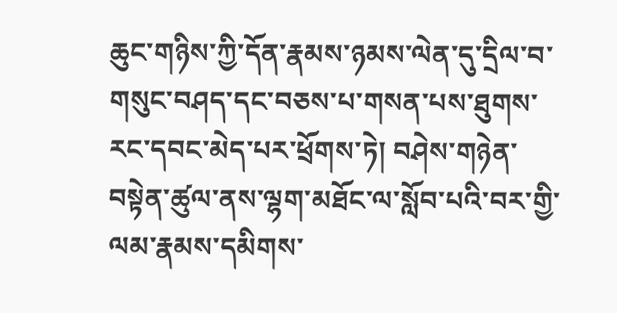ཆུང་གཉིས་ཀྱི་དོན་རྣམས་ཉམས་ལེན་དུ་དྲིལ་བ་གསུང་བཤད་དང་བཅས་པ་གསན་པས་ཐུགས་རང་དབང་མེད་པར་ཕྲོགས་ཏེ། བཤེས་གཉེན་བསྟེན་ཚུལ་ནས་ལྷག་མཐོང་ལ་སློབ་པའི་བར་གྱི་ལམ་རྣམས་དམིགས་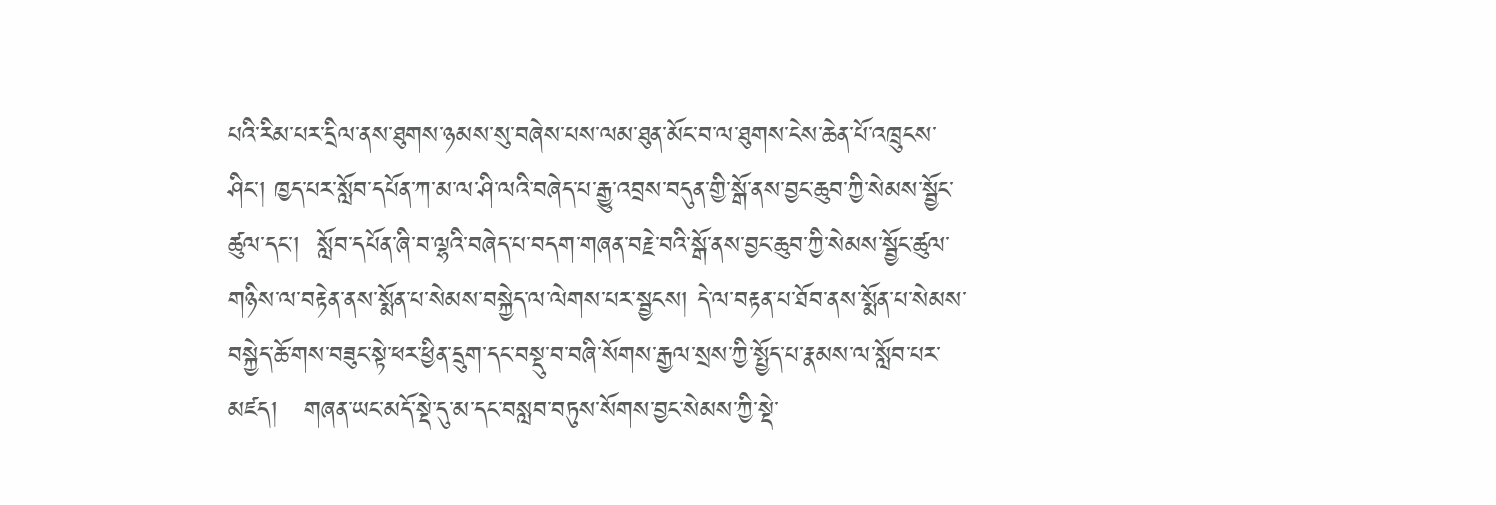པའི་རིམ་པར་དྲིལ་ནས་ཐུགས་ཉམས་སུ་བཞེས་པས་ལམ་ཐུན་མོང་བ་ལ་ཐུགས་ངེས་ཆེན་པོ་འཁྲུངས་ཤིང་། ཁྱད་པར་སློབ་དཔོན་ཀ་མ་ལ་ཤི་ལའི་བཞེད་པ་རྒྱུ་འབྲས་བདུན་གྱི་སྒོ་ནས་བྱང་ཆུབ་ཀྱི་སེམས་སྦྱོང་ཚུལ་དང་།  སློབ་དཔོན་ཞི་བ་ལྷའི་བཞེད་པ་བདག་གཞན་བརྗེ་བའི་སྒོ་ནས་བྱང་ཆུབ་ཀྱི་སེམས་སྦྱོང་ཚུལ་གཉིས་ལ་བརྟེན་ནས་སྨོན་པ་སེམས་བསྐྱེད་ལ་ལེགས་པར་སྦྱངས། དེ་ལ་བརྟན་པ་ཐོབ་ནས་སྨོན་པ་སེམས་བསྐྱེད་ཆོ་གས་བཟུང་སྟེ་ཕར་ཕྱིན་དྲུག་དང་བསྡུ་བ་བཞི་སོགས་རྒྱལ་སྲས་ཀྱི་སྤྱོད་པ་རྣམས་ལ་སློབ་པར་མཛད།   གཞན་ཡང་མདོ་སྡེ་དུ་མ་དང་བསླབ་བཏུས་སོགས་བྱང་སེམས་ཀྱི་སྡེ་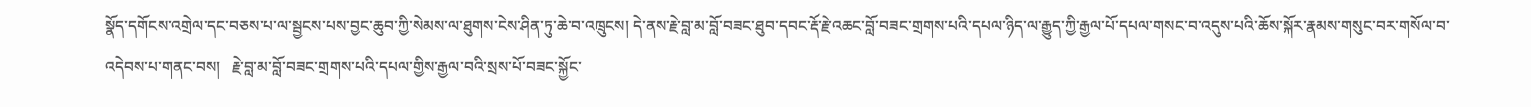སྣོད་དགོངས་འགྲེལ་དང་བཅས་པ་ལ་སྦྱངས་པས་བྱང་ཆུབ་ཀྱི་སེམས་ལ་ཐུགས་ངེས་ཤིན་ཏུ་ཆེ་བ་འཁྲུངས། དེ་ནས་རྗེ་བླ་མ་བློ་བཟང་ཐུབ་དབང་རྡོ་རྗེ་འཆང་བློ་བཟང་གྲགས་པའི་དཔལ་ཉིད་ལ་རྒྱུད་ཀྱི་རྒྱལ་པོ་དཔལ་གསང་བ་འདུས་པའི་ཆོས་སྐོར་རྣམས་གསུང་བར་གསོལ་བ་འདེབས་པ་གནང་བས།   རྗེ་བླ་མ་བློ་བཟང་གྲགས་པའི་དཔལ་གྱིས་རྒྱལ་བའི་སྲས་པོ་བཟང་སྐྱོང་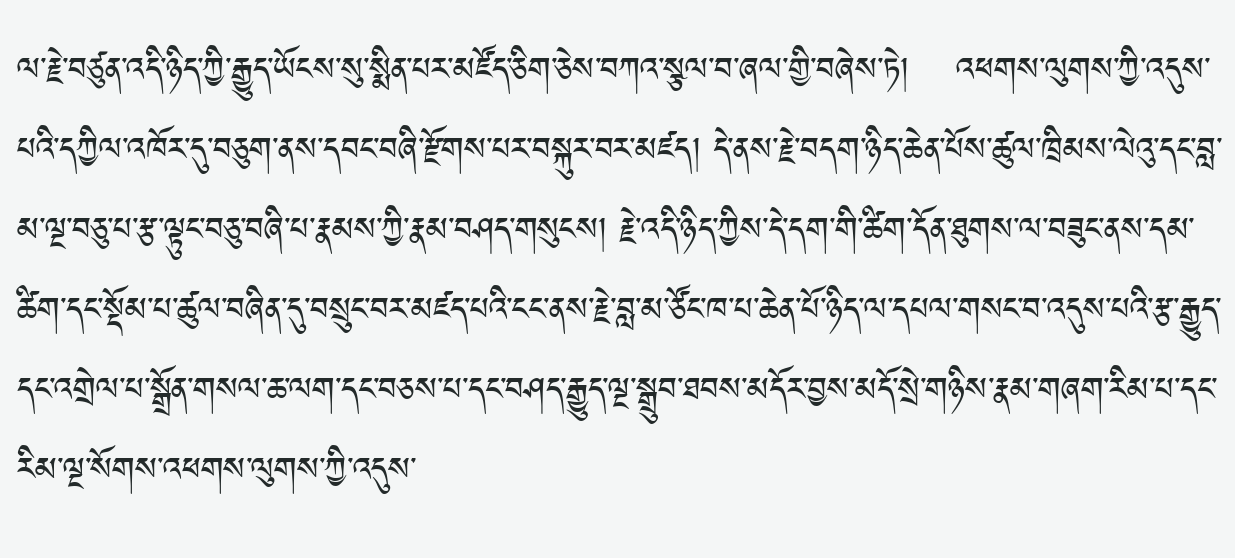ལ་རྗེ་བཙུན་འདི་ཉིད་ཀྱི་རྒྱུད་ཡོངས་སུ་སྨིན་པར་མཛོད་ཅིག་ཅེས་བཀའ་སྩལ་བ་ཞལ་གྱི་བཞེས་ཏེ།    འཕགས་ལུགས་ཀྱི་འདུས་པའི་དཀྱིལ་འཁོར་དུ་བཅུག་ནས་དབང་བཞི་རྫོགས་པར་བསྐུར་བར་མཛད། དེ་ནས་རྗེ་བདག་ཉིད་ཆེན་པོས་ཚུལ་ཁྲིམས་ལེའུ་དང་བླ་མ་ལྔ་བཅུ་པ་རྩ་ལྟུང་བཅུ་བཞི་པ་རྣམས་ཀྱི་རྣམ་བཤད་གསུངས། རྗེ་འདི་ཉིད་ཀྱིས་དེ་དག་གི་ཚིག་དོན་ཐུགས་ལ་བཟུང་ནས་དམ་ཚིག་དང་སྡོམ་པ་ཚུལ་བཞིན་དུ་བསྲུང་བར་མཛད་པའི་ངང་ནས་རྗེ་བླ་མ་ཙོང་ཁ་པ་ཆེན་པོ་ཉིད་ལ་དཔལ་གསང་བ་འདུས་པའི་རྩ་རྒྱུད་དང་འགྲེལ་པ་སྒྲོན་གསལ་ཆ་ལག་དང་བཅས་པ་དང་བཤད་རྒྱུད་ལྔ་སྒྲུབ་ཐབས་མདོར་བྱས་མདོ་སྲེ་གཉིས་རྣམ་གཞག་རིམ་པ་དང་རིམ་ལྔ་སོགས་འཕགས་ལུགས་ཀྱི་འདུས་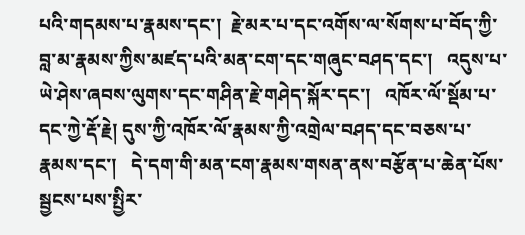པའི་གདམས་པ་རྣམས་དང་།  རྗེ་མར་པ་དང་འགོས་ལ་སོགས་པ་བོད་ཀྱི་བླ་མ་རྣམས་ཀྱིས་མཛད་པའི་མན་ངག་དང་གཞུང་བཤད་དང་།   འདུས་པ་ཡེ་ཤེས་ཞབས་ལུགས་དང་གཤིན་རྗེ་གཤེད་སྐོར་དང་།   འཁོར་ལོ་སྡོམ་པ་དང་ཀྱེ་རྡོ་རྗེ། དུས་ཀྱི་འཁོར་ལོ་རྣམས་ཀྱི་འགྲེལ་བཤད་དང་བཅས་པ་རྣམས་དང་།   དེ་དག་གི་མན་ངག་རྣམས་གསན་ནས་བརྩོན་པ་ཆེན་པོས་སྦྱངས་པས་སྤྱིར་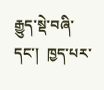རྒྱུད་སྡེ་བཞི་དང་།  ཁྱད་པར་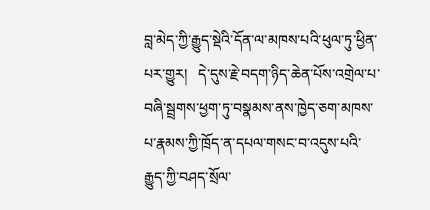བླ་མེད་ཀྱི་རྒྱུད་སྡེའི་དོན་ལ་མཁས་པའི་ཕུལ་ཏུ་ཕྱིན་པར་གྱུར།   དེ་དུས་རྗེ་བདག་ཉིད་ཆེན་པོས་འགྲེལ་པ་བཞི་སྦྲགས་ཕྱག་ཏུ་བསྣམས་ནས་ཁྱེད་ཅག་མཁས་པ་རྣམས་ཀྱི་ཁྲོད་ན་དཔལ་གསང་བ་འདུས་པའི་རྒྱུད་ཀྱི་བཤད་སྲོལ་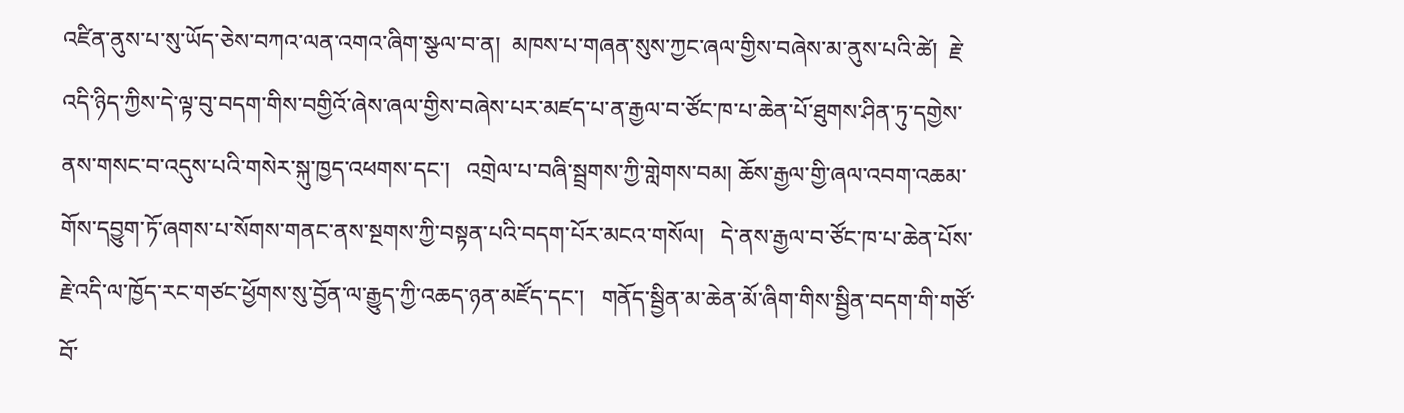འཛིན་ནུས་པ་སུ་ཡོད་ཅེས་བཀའ་ལན་འགའ་ཞིག་སྩལ་བ་ན།  མཁས་པ་གཞན་སུས་ཀྱང་ཞལ་གྱིས་བཞེས་མ་ནུས་པའི་ཚེ།  རྗེ་འདི་ཉིད་ཀྱིས་དེ་ལྟ་བུ་བདག་གིས་བགྱིའོ་ཞེས་ཞལ་གྱིས་བཞེས་པར་མཛད་པ་ན་རྒྱལ་བ་ཙོང་ཁ་པ་ཆེན་པོ་ཐུགས་ཤིན་ཏུ་དགྱེས་ནས་གསང་བ་འདུས་པའི་གསེར་སྐུ་ཁྱད་འཕགས་དང་།   འགྲེལ་པ་བཞི་སྦྲགས་ཀྱི་གླེགས་བམ། ཆོས་རྒྱལ་གྱི་ཞལ་འབག་འཆམ་གོས་དབྱུག་ཏོ་ཞགས་པ་སོགས་གནང་ནས་སྔགས་ཀྱི་བསྟན་པའི་བདག་པོར་མངའ་གསོལ།   དེ་ནས་རྒྱལ་བ་ཙོང་ཁ་པ་ཆེན་པོས་རྗེ་འདི་ལ་ཁྱོད་རང་གཙང་ཕྱོགས་སུ་བྱོན་ལ་རྒྱུད་ཀྱི་འཆད་ཉན་མཛོད་དང་།   གནོད་སྦྱིན་མ་ཆེན་མོ་ཞིག་གིས་སྦྱིན་བདག་གི་གཙོ་བོ་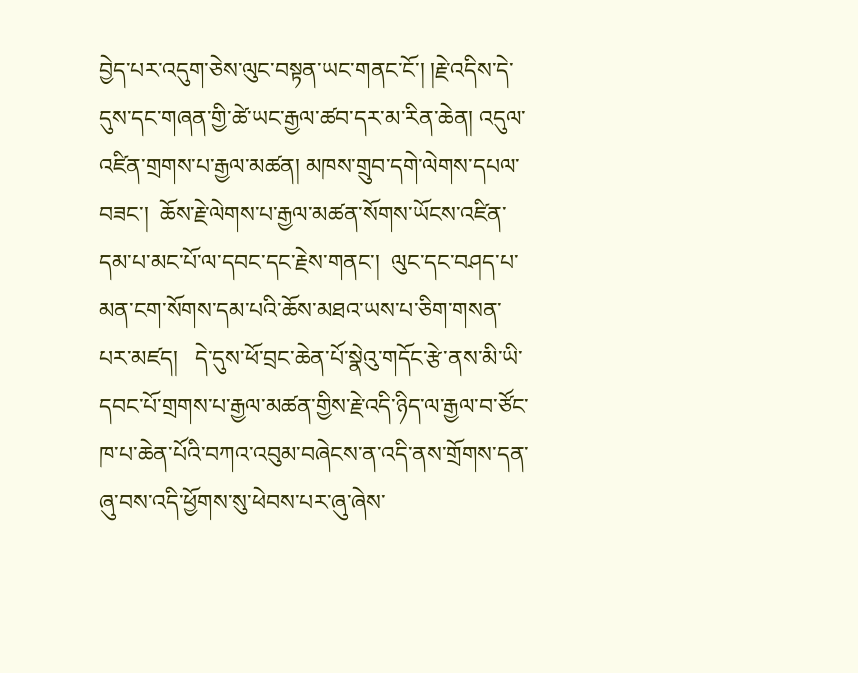བྱེད་པར་འདུག་ཅེས་ལུང་བསྟན་ཡང་གནང་ངོ་། །རྗེ་འདིས་དེ་དུས་དང་གཞན་གྱི་ཚེ་ཡང་རྒྱལ་ཚབ་དར་མ་རིན་ཆེན། འདུལ་འཛིན་གྲགས་པ་རྒྱལ་མཚན། མཁས་གྲུབ་དགེ་ལེགས་དཔལ་བཟང་།  ཆོས་རྗེ་ལེགས་པ་རྒྱལ་མཚན་སོགས་ཡོངས་འཛིན་དམ་པ་མང་པོ་ལ་དབང་དང་རྗེས་གནང་།  ལུང་དང་བཤད་པ་མན་ངག་སོགས་དམ་པའི་ཆོས་མཐའ་ཡས་པ་ཅིག་གསན་པར་མཛད།   དེ་དུས་ཕོ་བྲང་ཆེན་པོ་སྣེའུ་གདོང་རྩེ་ནས་མི་ཡི་དབང་པོ་གྲགས་པ་རྒྱལ་མཚན་གྱིས་རྗེ་འདི་ཉིད་ལ་རྒྱལ་བ་ཙོང་ཁ་པ་ཆེན་པོའི་བཀའ་འབུམ་བཞེངས་ན་འདི་ནས་གྲོགས་དན་ཞུ་བས་འདི་ཕྱོགས་སུ་ཕེབས་པར་ཞུ་ཞེས་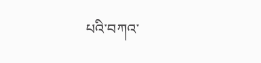པའི་བཀའ་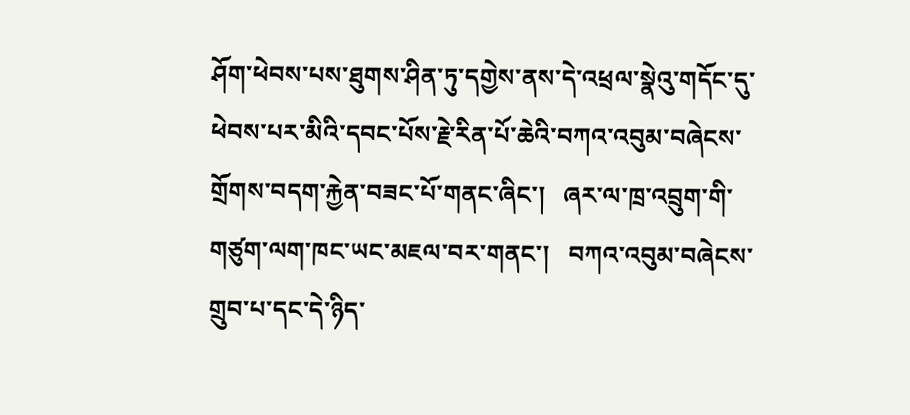ཤོག་ཕེབས་པས་ཐུགས་ཤིན་ཏུ་དགྱེས་ནས་དེ་འཕྲལ་སྣེའུ་གདོང་དུ་ཕེབས་པར་མིའི་དབང་པོས་རྗེ་རིན་པོ་ཆེའི་བཀའ་འབུམ་བཞེངས་གྲོགས་བདག་རྐྱེན་བཟང་པོ་གནང་ཞིང་།   ཞར་ལ་ཁྲ་འབྲུག་གི་གཙུག་ལག་ཁང་ཡང་མཇལ་བར་གནང་།   བཀའ་འབུམ་བཞེངས་གྲུབ་པ་དང་དེ་ཉིད་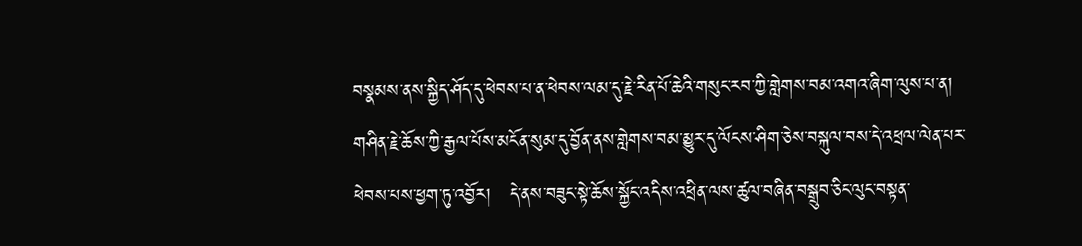བསྣམས་ནས་སྐྱིད་ཤོད་དུ་ཕེབས་པ་ན་ཕེབས་ལམ་དུ་རྗེ་རིན་པོ་ཆེའི་གསུང་རབ་ཀྱི་གླེགས་བམ་འགའ་ཞིག་ལུས་པ་ན། གཤིན་རྗེ་ཆོས་ཀྱི་རྒྱལ་པོས་མངོན་སུམ་དུ་བྱོན་ནས་གླེགས་བམ་མྱུར་དུ་ལོངས་ཤིག་ཅེས་བསྐུལ་བས་དེ་འཕྲལ་ལེན་པར་ཕེབས་པས་ཕྱག་ཏུ་འབྱོར།   དེ་ནས་བཟུང་སྟེ་ཆོས་སྐྱོང་འདིས་འཕྲིན་ལས་ཚུལ་བཞིན་བསྒྲུབ་ཅིང་ལུང་བསྟན་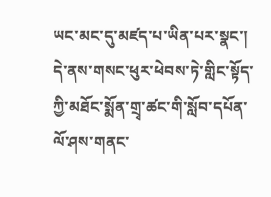ཡང་མང་དུ་མཛད་པ་ཡིན་པར་སྣང་།   དེ་ནས་གསང་ཕུར་ཕེབས་ཏེ་གླིང་སྟོད་ཀྱི་མཐོང་སྨོན་གྲྭ་ཚང་གི་སློབ་དཔོན་ལོ་ཤས་གནང་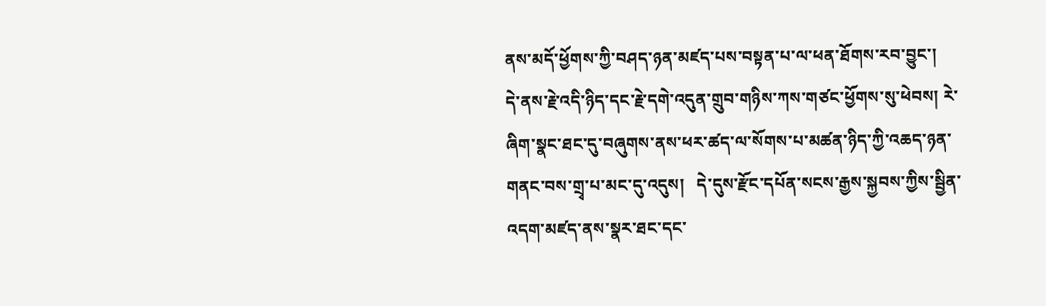ནས་མདོ་ཕྱོགས་ཀྱི་བཤད་ཉན་མཛད་པས་བསྟན་པ་ལ་ཕན་ཐོགས་རབ་བྱུང་།    དེ་ནས་རྗེ་འདི་ཉིད་དང་རྗེ་དགེ་འདུན་གྲུབ་གཉིས་ཀས་གཙང་ཕྱོགས་སུ་ཕེབས། རེ་ཞིག་སྣང་ཐང་དུ་བཞུགས་ནས་ཕར་ཚད་ལ་སོགས་པ་མཚན་ཉིད་ཀྱི་འཆད་ཉན་གནང་བས་གྲྭ་པ་མང་དུ་འདུས།   དེ་དུས་རྫོང་དཔོན་སངས་རྒྱས་སྐྱབས་ཀྱིས་སྦྱིན་འདག་མཛད་ནས་སྣར་ཐང་དང་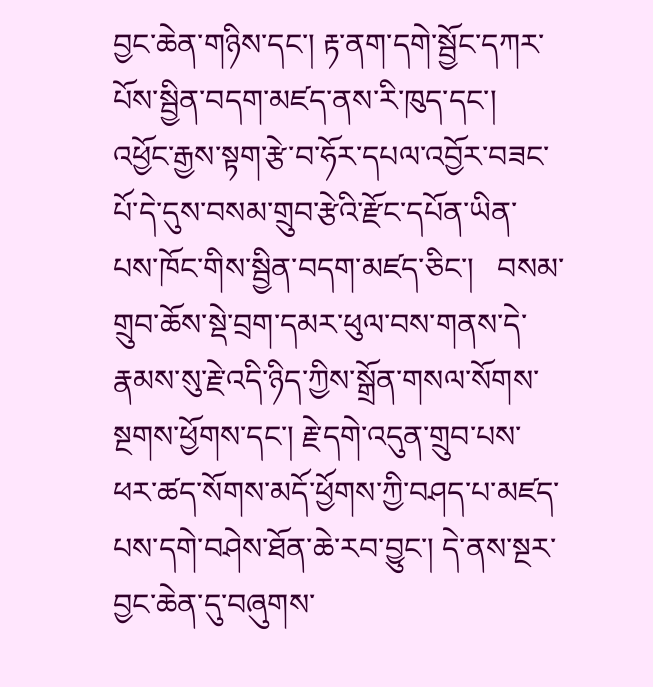བྱང་ཆེན་གཉིས་དང་། རྟ་ནག་དགེ་སྦྱོང་དཀར་པོས་སྦྱིན་བདག་མཛད་ནས་རི་ཁུད་དང་།   འཕྱོང་རྒྱས་སྟག་རྩེ་བ་ཧོར་དཔལ་འབྱོར་བཟང་པོ་དེ་དུས་བསམ་གྲུབ་རྩེའི་རྫོང་དཔོན་ཡིན་པས་ཁོང་གིས་སྦྱིན་བདག་མཛད་ཅིང་།   བསམ་གྲུབ་ཆོས་སྡེ་བྲག་དམར་ཕུལ་བས་གནས་དེ་རྣམས་སུ་རྗེ་འདི་ཉིད་ཀྱིས་སྒྲོན་གསལ་སོགས་སྔགས་ཕྱོགས་དང་། རྗེ་དགེ་འདུན་གྲུབ་པས་ཕར་ཚད་སོགས་མདོ་ཕྱོགས་ཀྱི་བཤད་པ་མཛད་པས་དགེ་བཤེས་ཐོན་ཆེ་རབ་བྱུང་། དེ་ནས་སྔར་བྱང་ཆེན་དུ་བཞུགས་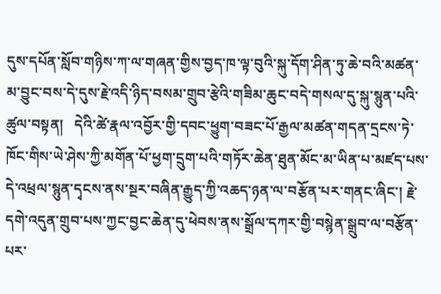དུས་དཔོན་སློབ་གཉིས་ཀ་ལ་གཞན་གྱིས་བྱད་ཁ་ལྟ་བུའི་སྐུ་དོག་ཤིན་ཏུ་ཆེ་བའི་མཚན་མ་བྱུང་བས་དེ་དུས་རྗེ་འདི་ཉིད་བསམ་གྲུབ་རྩེའི་གཟིམ་ཆུང་བདེ་གསལ་དུ་སྐུ་སྙུན་པའི་ཚུལ་བསྟན།   དེའི་ཚེ་རྣལ་འབྱོར་གྱི་དབང་ཕྱུག་བཟང་པོ་རྒྱལ་མཚན་གདན་དྲངས་ཏེ་ཁོང་གིས་ཡེ་ཤེས་ཀྱི་མགོན་པོ་ཕྱག་དྲུག་པའི་གཏོར་ཆེན་ཐུན་མོང་མ་ཡིན་པ་མཛད་པས་དེ་འཕྲལ་སྙུན་དྭངས་ནས་སྔར་བཞིན་རྒྱུད་ཀྱི་འཆད་ཉན་ལ་བརྩོན་པར་གནང་ཞིང་། རྗེ་དགེ་འདུན་གྲུབ་པས་ཀྱང་བྱང་ཆེན་དུ་ཕེབས་ནས་སྒྲོལ་དཀར་གྱི་བསྙེན་སྒྲུབ་ལ་བརྩོན་པར་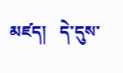མཛད།   དེ་དུས་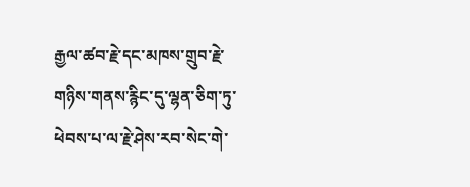རྒྱལ་ཚབ་རྗེ་དང་མཁས་གྲུབ་རྗེ་གཉིས་གནས་རྙིང་དུ་ལྷན་ཅིག་ཏུ་ཕེབས་པ་ལ་རྗེ་ཤེས་རབ་སེང་གེ་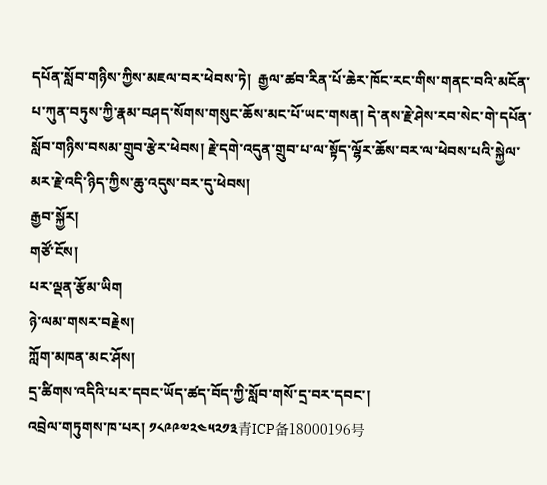དཔོན་སློབ་གཉིས་ཀྱིས་མཇལ་བར་ཕེབས་ཏེ།  རྒྱལ་ཚབ་རིན་པོ་ཆེར་ཁོང་རང་གིས་གནང་བའི་མངོན་པ་ཀུན་བཏུས་ཀྱི་རྣམ་བཤད་སོགས་གསུང་ཆོས་མང་པོ་ཡང་གསན། དེ་ནས་རྗེ་ཤེས་རབ་སེང་གེ་དཔོན་སློབ་གཉིས་བསམ་གྲུབ་རྩེར་ཕེབས། རྗེ་དགེ་འདུན་གྲུབ་པ་ལ་སྟོད་ལྷོར་ཆོས་བར་ལ་ཕེབས་པའི་སྐྱེལ་མར་རྗེ་འདི་ཉིད་ཀྱིས་ཆུ་འདུས་བར་དུ་ཕེབས།
རྒྱབ་སྐྱོར།
གཙོ་ངོས།
པར་ལྡན་རྩོམ་ཡིག
ཉེ་ལམ་གསར་བརྗེས།
ཀློག་མཁན་མང་ཤོས།
དྲ་ཚིགས་འདིའི་པར་དབང་ཡོད་ཚད་བོད་ཀྱི་སློབ་གསོ་དྲ་བར་དབང་།
འབྲེལ་གཏུགས་ཁ་པར། ༡༨༩༩༧༢༤༥༢༡༣青ICP备18000196号